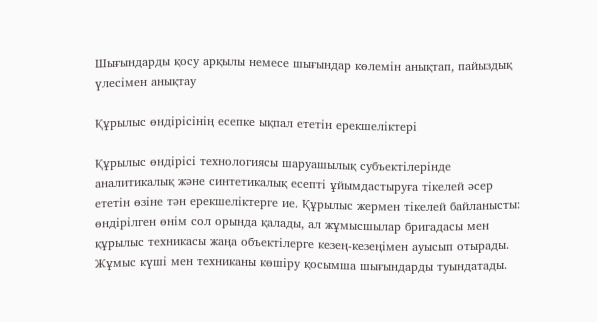Шығындарды қосу арқылы немесе шығындар көлемін анықтап, пайыздық үлесімен анықтау

Құрылыс өндірісінің есепке ықпал ететін ерекшеліктері

Құрылыс өндірісі технологиясы шаруашылық субъектілерінде аналитикалық және синтетикалық есепті ұйымдастыруға тікелей әсер ететін өзіне тән ерекшеліктерге ие. Құрылыс жермен тікелей байланысты: өндірілген өнім сол орында қалады, ал жұмысшылар бригадасы мен құрылыс техникасы жаңа объектілерге кезең-кезеңімен ауысып отырады. Жұмыс күші мен техниканы көшіру қосымша шығындарды туындатады.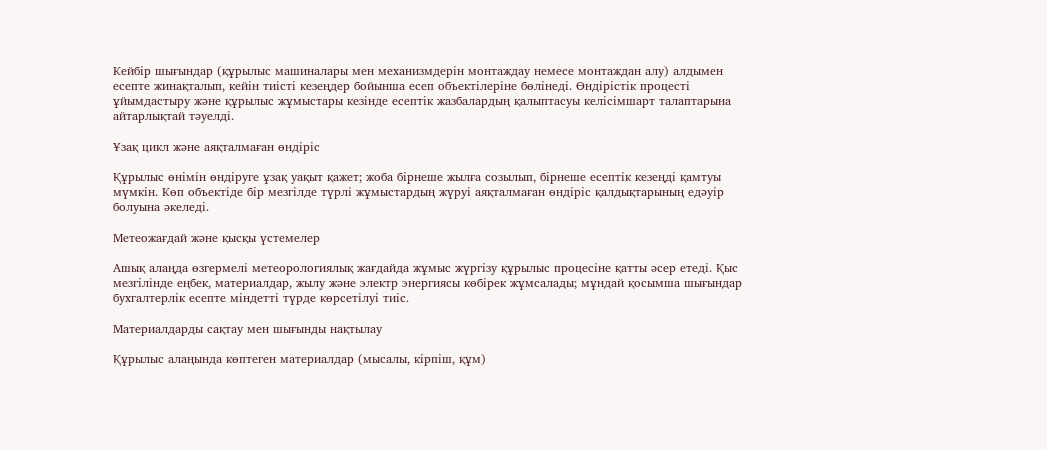Кейбір шығындар (құрылыс машиналары мен механизмдерін монтаждау немесе монтаждан алу) алдымен есепте жинақталып, кейін тиісті кезеңдер бойынша есеп объектілеріне бөлінеді. Өндірістік процесті ұйымдастыру және құрылыс жұмыстары кезінде есептік жазбалардың қалыптасуы келісімшарт талаптарына айтарлықтай тәуелді.

Ұзақ цикл және аяқталмаған өндіріс

Құрылыс өнімін өндіруге ұзақ уақыт қажет; жоба бірнеше жылға созылып, бірнеше есептік кезеңді қамтуы мүмкін. Көп объектіде бір мезгілде түрлі жұмыстардың жүруі аяқталмаған өндіріс қалдықтарының едәуір болуына әкеледі.

Метеожағдай және қысқы үстемелер

Ашық алаңда өзгермелі метеорологиялық жағдайда жұмыс жүргізу құрылыс процесіне қатты әсер етеді. Қыс мезгілінде еңбек, материалдар, жылу және электр энергиясы көбірек жұмсалады; мұндай қосымша шығындар бухгалтерлік есепте міндетті түрде көрсетілуі тиіс.

Материалдарды сақтау мен шығынды нақтылау

Құрылыс алаңында көптеген материалдар (мысалы, кірпіш, құм)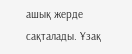ашық жерде сақталады. Ұзақ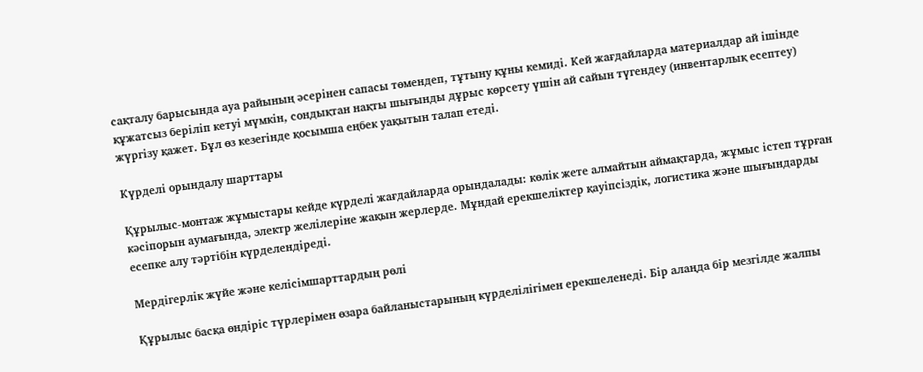сақталу барысында ауа райының әсерінен сапасы төмендеп, тұтыну құны кемиді. Кей жағдайларда материалдар ай ішінде құжатсыз беріліп кетуі мүмкін, сондықтан нақты шығынды дұрыс көрсету үшін ай сайын түгендеу (инвентарлық есептеу) жүргізу қажет. Бұл өз кезегінде қосымша еңбек уақытын талап етеді.

Күрделі орындалу шарттары

Құрылыс-монтаж жұмыстары кейде күрделі жағдайларда орындалады: көлік жете алмайтын аймақтарда, жұмыс істеп тұрған кәсіпорын аумағында, электр желілеріне жақын жерлерде. Мұндай ерекшеліктер қауіпсіздік, логистика және шығындарды есепке алу тәртібін күрделендіреді.

Мердігерлік жүйе және келісімшарттардың рөлі

Құрылыс басқа өндіріс түрлерімен өзара байланыстарының күрделілігімен ерекшеленеді. Бір алаңда бір мезгілде жалпы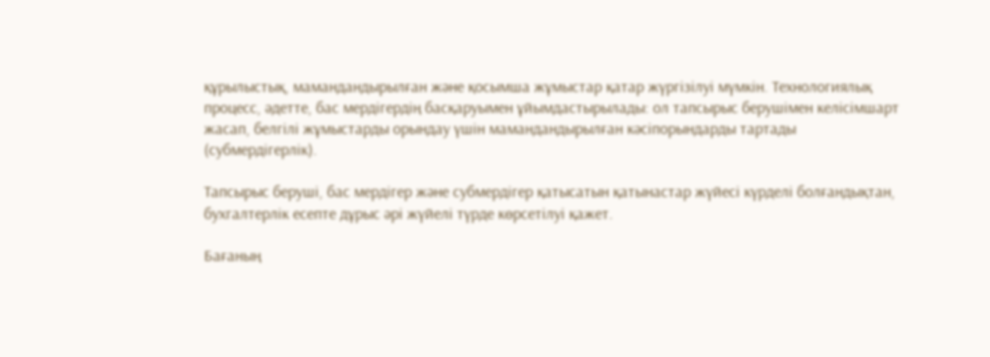құрылыстық, мамандандырылған және қосымша жұмыстар қатар жүргізілуі мүмкін. Технологиялық процесс, әдетте, бас мердігердің басқаруымен ұйымдастырылады: ол тапсырыс берушімен келісімшарт жасап, белгілі жұмыстарды орындау үшін мамандандырылған кәсіпорындарды тартады (субмердігерлік).

Тапсырыс беруші, бас мердігер және субмердігер қатысатын қатынастар жүйесі күрделі болғандықтан, бухгалтерлік есепте дұрыс әрі жүйелі түрде көрсетілуі қажет.

Бағаның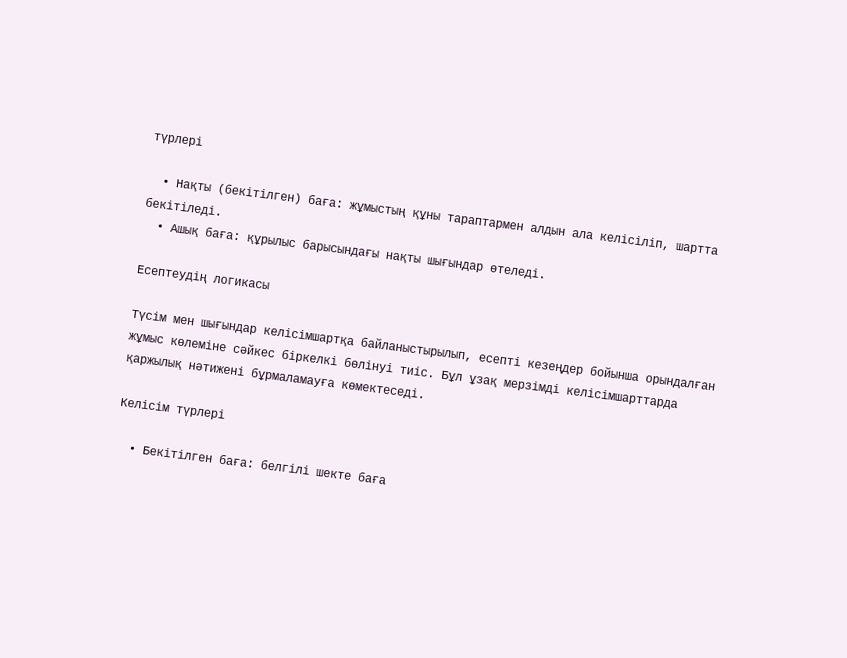түрлері

  • Нақты (бекітілген) баға: жұмыстың құны тараптармен алдын ала келісіліп, шартта бекітіледі.
  • Ашық баға: құрылыс барысындағы нақты шығындар өтеледі.

Есептеудің логикасы

Түсім мен шығындар келісімшартқа байланыстырылып, есепті кезеңдер бойынша орындалған жұмыс көлеміне сәйкес біркелкі бөлінуі тиіс. Бұл ұзақ мерзімді келісімшарттарда қаржылық нәтижені бұрмаламауға көмектеседі.

Келісім түрлері

  • Бекітілген баға: белгілі шекте баға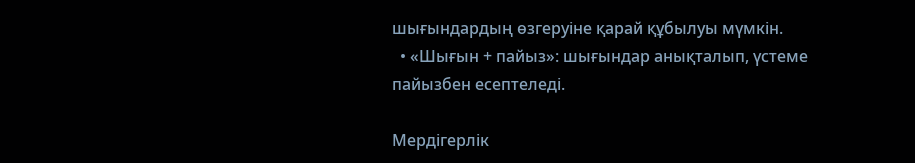шығындардың өзгеруіне қарай құбылуы мүмкін.
  • «Шығын + пайыз»: шығындар анықталып, үстеме пайызбен есептеледі.

Мердігерлік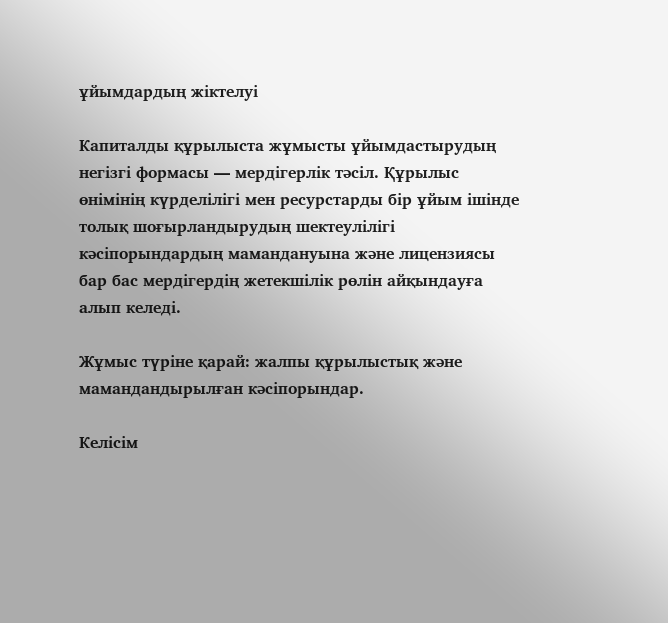ұйымдардың жіктелуі

Капиталды құрылыста жұмысты ұйымдастырудың негізгі формасы — мердігерлік тәсіл. Құрылыс өнімінің күрделілігі мен ресурстарды бір ұйым ішінде толық шоғырландырудың шектеулілігі кәсіпорындардың мамандануына және лицензиясы бар бас мердігердің жетекшілік рөлін айқындауға алып келеді.

Жұмыс түріне қарай: жалпы құрылыстық және мамандандырылған кәсіпорындар.

Келісім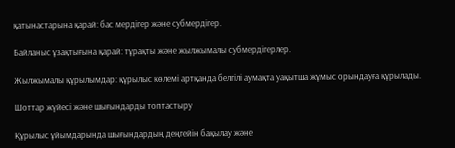қатынастарына қарай: бас мердігер және субмердігер.

Байланыс ұзақтығына қарай: тұрақты және жылжымалы субмердігерлер.

Жылжымалы құрылымдар: құрылыс көлемі артқанда белгілі аумақта уақытша жұмыс орындауға құрылады.

Шоттар жүйесі және шығындарды топтастыру

Құрылыс ұйымдарында шығындардың деңгейін бақылау және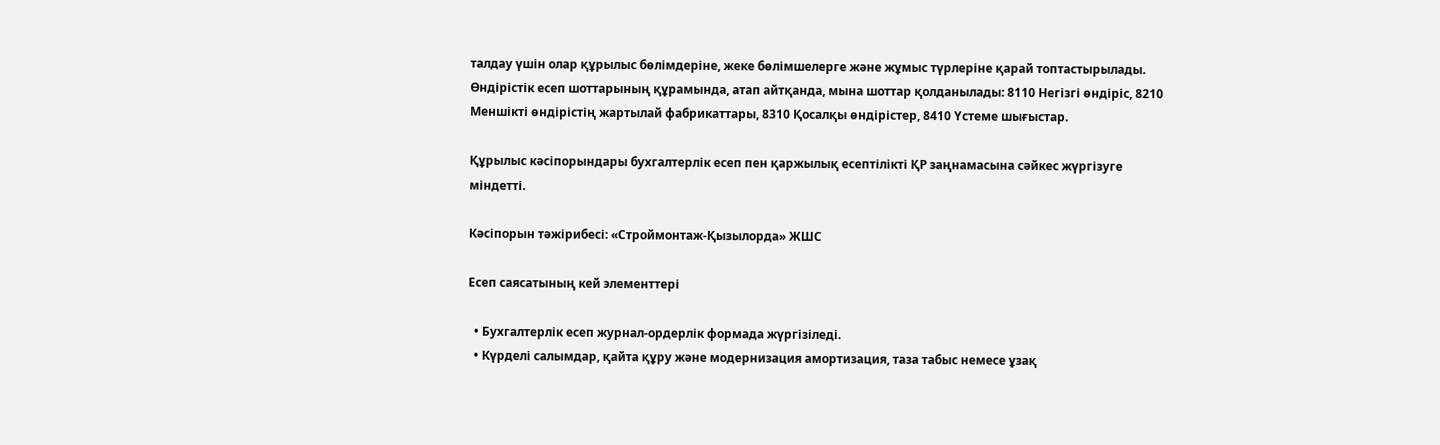талдау үшін олар құрылыс бөлімдеріне, жеке бөлімшелерге және жұмыс түрлеріне қарай топтастырылады. Өндірістік есеп шоттарының құрамында, атап айтқанда, мына шоттар қолданылады: 8110 Негізгі өндіріс, 8210 Меншікті өндірістің жартылай фабрикаттары, 8310 Қосалқы өндірістер, 8410 Үстеме шығыстар.

Құрылыс кәсіпорындары бухгалтерлік есеп пен қаржылық есептілікті ҚР заңнамасына сәйкес жүргізуге міндетті.

Кәсіпорын тәжірибесі: «Строймонтаж-Қызылорда» ЖШС

Есеп саясатының кей элементтері

  • Бухгалтерлік есеп журнал-ордерлік формада жүргізіледі.
  • Күрделі салымдар, қайта құру және модернизация амортизация, таза табыс немесе ұзақ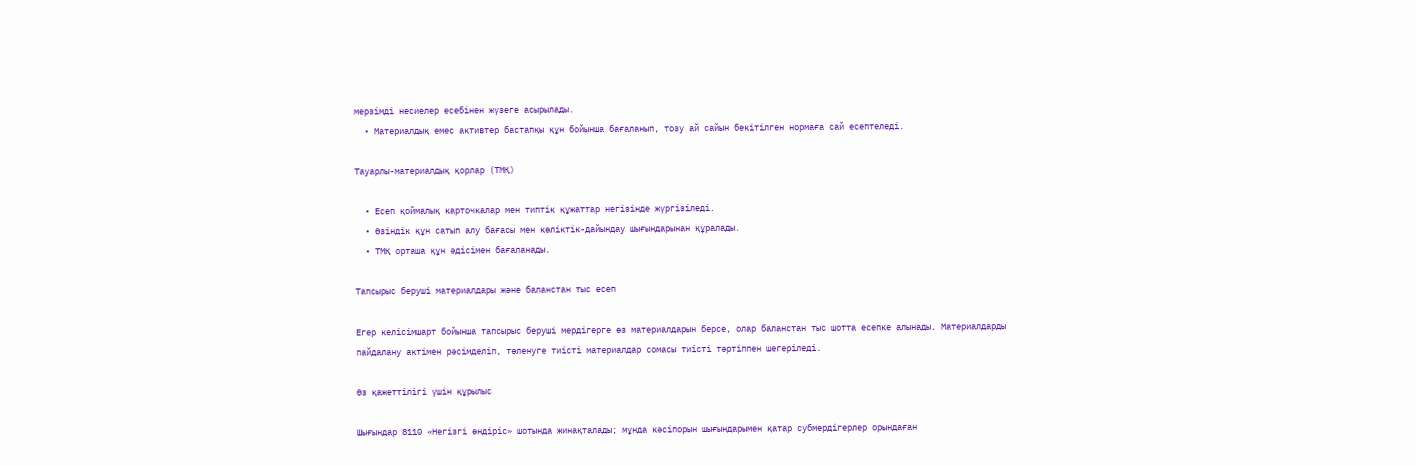мерзімді несиелер есебінен жүзеге асырылады.
  • Материалдық емес активтер бастапқы құн бойынша бағаланып, тозу ай сайын бекітілген нормаға сай есептеледі.

Тауарлы-материалдық қорлар (ТМҚ)

  • Есеп қоймалық карточкалар мен типтік құжаттар негізінде жүргізіледі.
  • Өзіндік құн сатып алу бағасы мен көліктік-дайындау шығындарынан құралады.
  • ТМҚ орташа құн әдісімен бағаланады.

Тапсырыс беруші материалдары және баланстан тыс есеп

Егер келісімшарт бойынша тапсырыс беруші мердігерге өз материалдарын берсе, олар баланстан тыс шотта есепке алынады. Материалдарды пайдалану актімен рәсімделіп, төленуге тиісті материалдар сомасы тиісті тәртіппен шегеріледі.

Өз қажеттілігі үшін құрылыс

Шығындар 8110 «Негізгі өндіріс» шотында жинақталады; мұнда кәсіпорын шығындарымен қатар субмердігерлер орындаған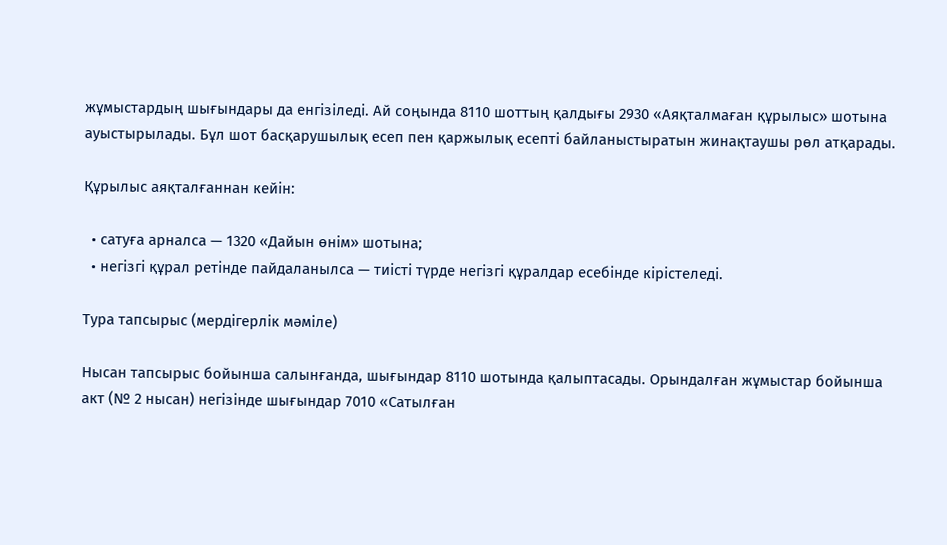жұмыстардың шығындары да енгізіледі. Ай соңында 8110 шоттың қалдығы 2930 «Аяқталмаған құрылыс» шотына ауыстырылады. Бұл шот басқарушылық есеп пен қаржылық есепті байланыстыратын жинақтаушы рөл атқарады.

Құрылыс аяқталғаннан кейін:

  • сатуға арналса — 1320 «Дайын өнім» шотына;
  • негізгі құрал ретінде пайдаланылса — тиісті түрде негізгі құралдар есебінде кірістеледі.

Тура тапсырыс (мердігерлік мәміле)

Нысан тапсырыс бойынша салынғанда, шығындар 8110 шотында қалыптасады. Орындалған жұмыстар бойынша акт (№ 2 нысан) негізінде шығындар 7010 «Сатылған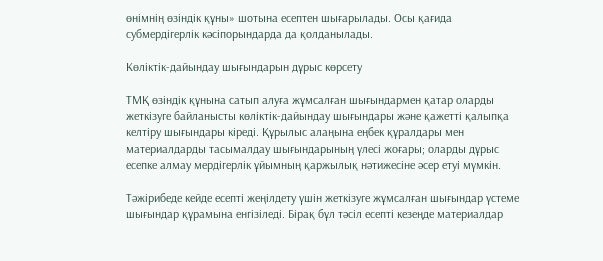өнімнің өзіндік құны» шотына есептен шығарылады. Осы қағида субмердігерлік кәсіпорындарда да қолданылады.

Көліктік-дайындау шығындарын дұрыс көрсету

ТМҚ өзіндік құнына сатып алуға жұмсалған шығындармен қатар оларды жеткізуге байланысты көліктік-дайындау шығындары және қажетті қалыпқа келтіру шығындары кіреді. Құрылыс алаңына еңбек құралдары мен материалдарды тасымалдау шығындарының үлесі жоғары; оларды дұрыс есепке алмау мердігерлік ұйымның қаржылық нәтижесіне әсер етуі мүмкін.

Тәжірибеде кейде есепті жеңілдету үшін жеткізуге жұмсалған шығындар үстеме шығындар құрамына енгізіледі. Бірақ бұл тәсіл есепті кезеңде материалдар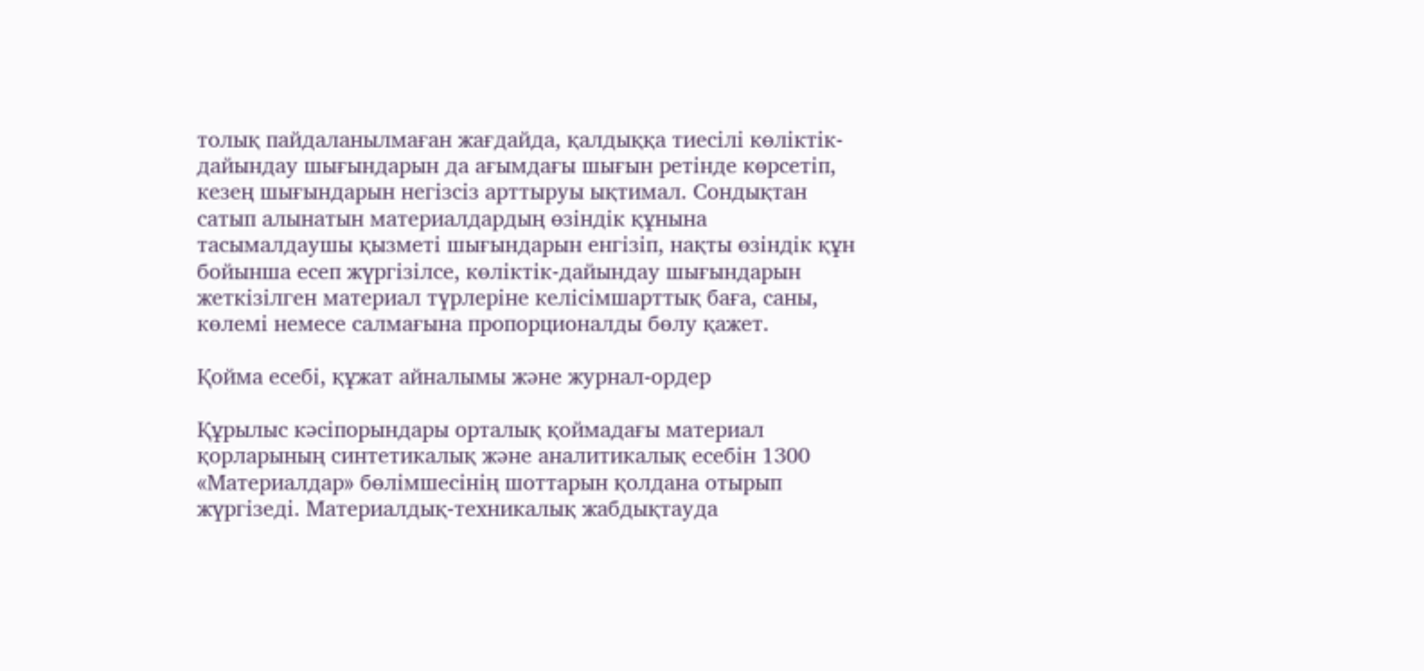толық пайдаланылмаған жағдайда, қалдыққа тиесілі көліктік-дайындау шығындарын да ағымдағы шығын ретінде көрсетіп, кезең шығындарын негізсіз арттыруы ықтимал. Сондықтан сатып алынатын материалдардың өзіндік құнына тасымалдаушы қызметі шығындарын енгізіп, нақты өзіндік құн бойынша есеп жүргізілсе, көліктік-дайындау шығындарын жеткізілген материал түрлеріне келісімшарттық баға, саны, көлемі немесе салмағына пропорционалды бөлу қажет.

Қойма есебі, құжат айналымы және журнал-ордер

Құрылыс кәсіпорындары орталық қоймадағы материал қорларының синтетикалық және аналитикалық есебін 1300 «Материалдар» бөлімшесінің шоттарын қолдана отырып жүргізеді. Материалдық-техникалық жабдықтауда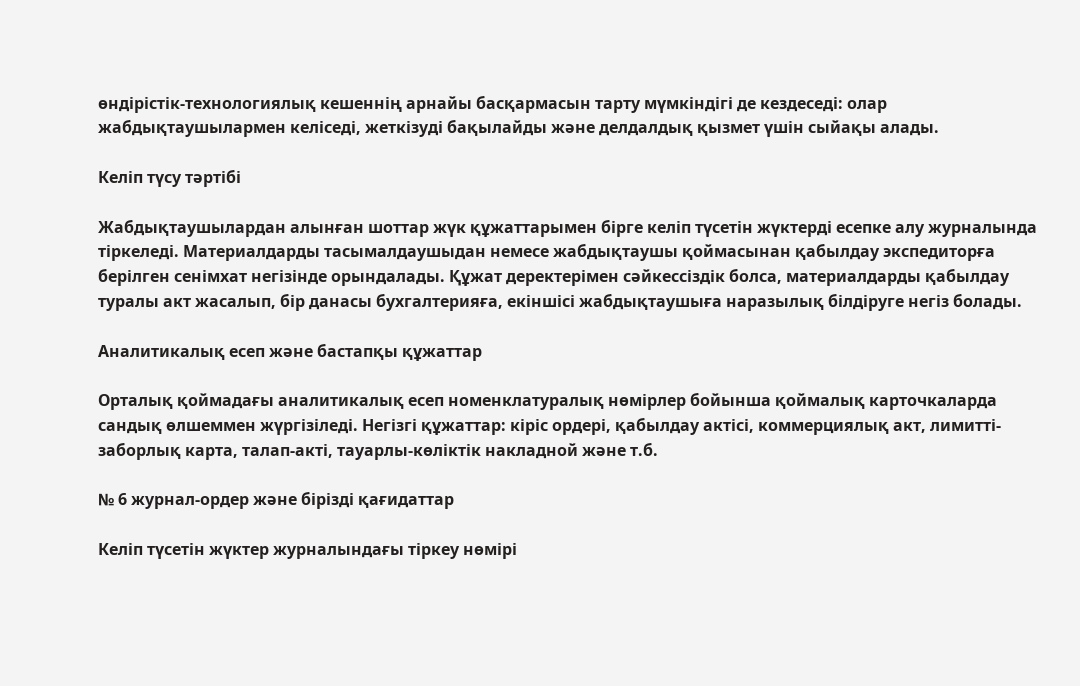өндірістік-технологиялық кешеннің арнайы басқармасын тарту мүмкіндігі де кездеседі: олар жабдықтаушылармен келіседі, жеткізуді бақылайды және делдалдық қызмет үшін сыйақы алады.

Келіп түсу тәртібі

Жабдықтаушылардан алынған шоттар жүк құжаттарымен бірге келіп түсетін жүктерді есепке алу журналында тіркеледі. Материалдарды тасымалдаушыдан немесе жабдықтаушы қоймасынан қабылдау экспедиторға берілген сенімхат негізінде орындалады. Құжат деректерімен сәйкессіздік болса, материалдарды қабылдау туралы акт жасалып, бір данасы бухгалтерияға, екіншісі жабдықтаушыға наразылық білдіруге негіз болады.

Аналитикалық есеп және бастапқы құжаттар

Орталық қоймадағы аналитикалық есеп номенклатуралық нөмірлер бойынша қоймалық карточкаларда сандық өлшеммен жүргізіледі. Негізгі құжаттар: кіріс ордері, қабылдау актісі, коммерциялық акт, лимитті-заборлық карта, талап-акті, тауарлы-көліктік накладной және т.б.

№ 6 журнал-ордер және бірізді қағидаттар

Келіп түсетін жүктер журналындағы тіркеу нөмірі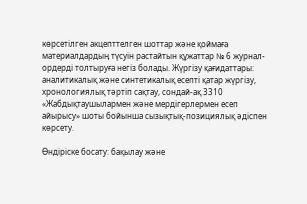көрсетілген акцепттелген шоттар және қоймаға материалдардың түсуін растайтын құжаттар № 6 журнал-ордерді толтыруға негіз болады. Жүргізу қағидаттары: аналитикалық және синтетикалық есепті қатар жүргізу, хронологиялық тәртіп сақтау, сондай-ақ 3310 «Жабдықтаушылармен және мердігерлермен есеп айырысу» шоты бойынша сызықтық-позициялық әдіспен көрсету.

Өндіріске босату: бақылау және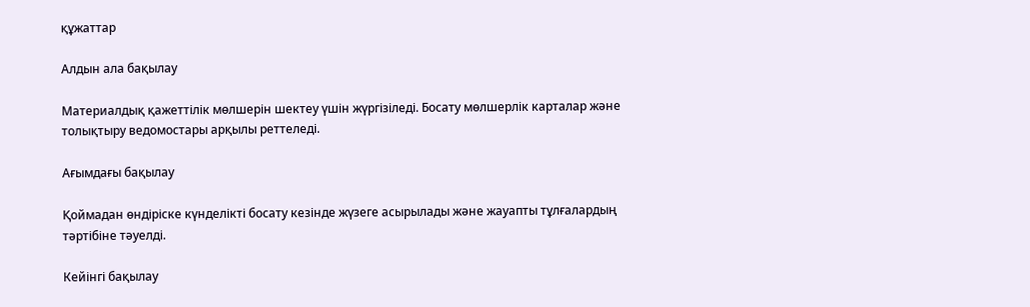құжаттар

Алдын ала бақылау

Материалдық қажеттілік мөлшерін шектеу үшін жүргізіледі. Босату мөлшерлік карталар және толықтыру ведомостары арқылы реттеледі.

Ағымдағы бақылау

Қоймадан өндіріске күнделікті босату кезінде жүзеге асырылады және жауапты тұлғалардың тәртібіне тәуелді.

Кейінгі бақылау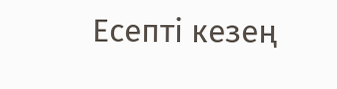Есепті кезең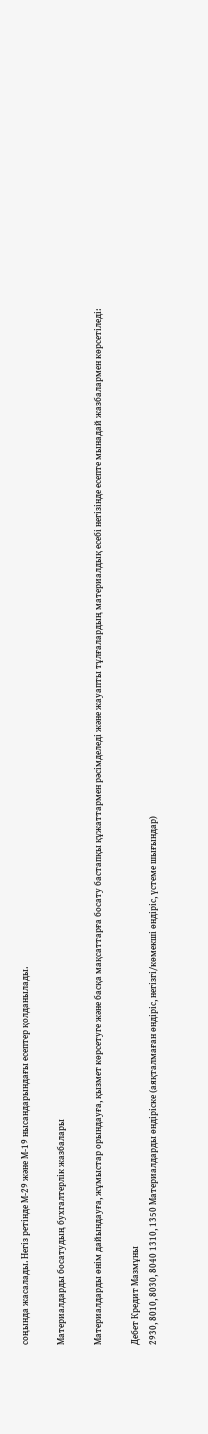соңында жасалады. Негіз ретінде М-29 және М-19 нысандарындағы есептер қолданылады.

Материалдарды босатудың бухгалтерлік жазбалары

Материалдарды өнім дайындауға, жұмыстар орындауға, қызмет көрсетуге және басқа мақсаттарға босату бастапқы құжаттармен рәсімделеді және жауапты тұлғалардың материалдық есебі негізінде есепте мынадай жазбалармен көрсетіледі:

Дебет Кредит Мазмұны
2930, 8010, 8030, 8040 1310, 1350 Материалдарды өндіріске (аяқталмаған өндіріс, негізгі/көмекші өндіріс, үстеме шығындар)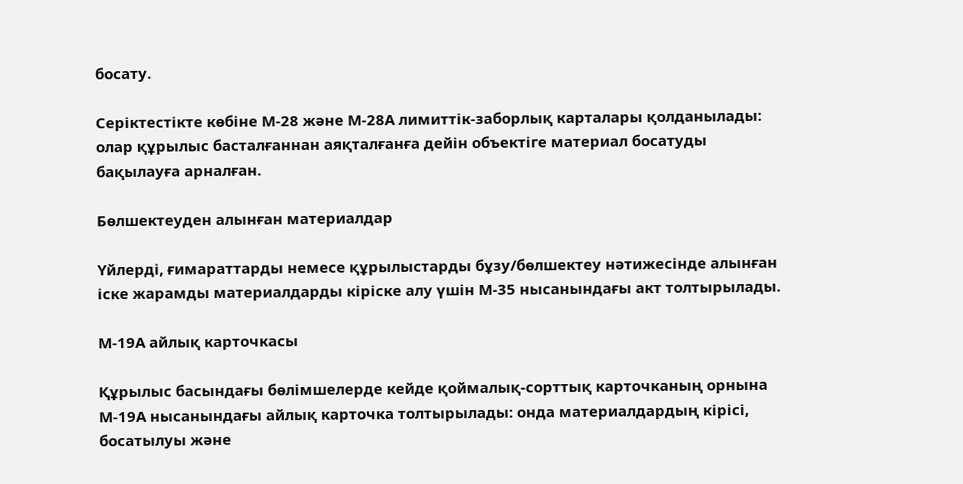босату.

Серіктестікте көбіне М-28 және М-28А лимиттік-заборлық карталары қолданылады: олар құрылыс басталғаннан аяқталғанға дейін объектіге материал босатуды бақылауға арналған.

Бөлшектеуден алынған материалдар

Үйлерді, ғимараттарды немесе құрылыстарды бұзу/бөлшектеу нәтижесінде алынған іске жарамды материалдарды кіріске алу үшін М-35 нысанындағы акт толтырылады.

М-19А айлық карточкасы

Құрылыс басындағы бөлімшелерде кейде қоймалық-сорттық карточканың орнына М-19А нысанындағы айлық карточка толтырылады: онда материалдардың кірісі, босатылуы және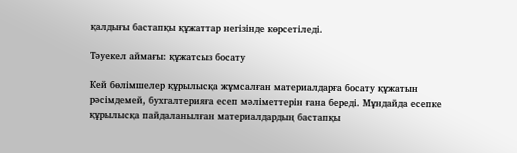қалдығы бастапқы құжаттар негізінде көрсетіледі.

Тәуекел аймағы: құжатсыз босату

Кей бөлімшелер құрылысқа жұмсалған материалдарға босату құжатын рәсімдемей, бухгалтерияға есеп мәліметтерін ғана береді. Мұндайда есепке құрылысқа пайдаланылған материалдардың бастапқы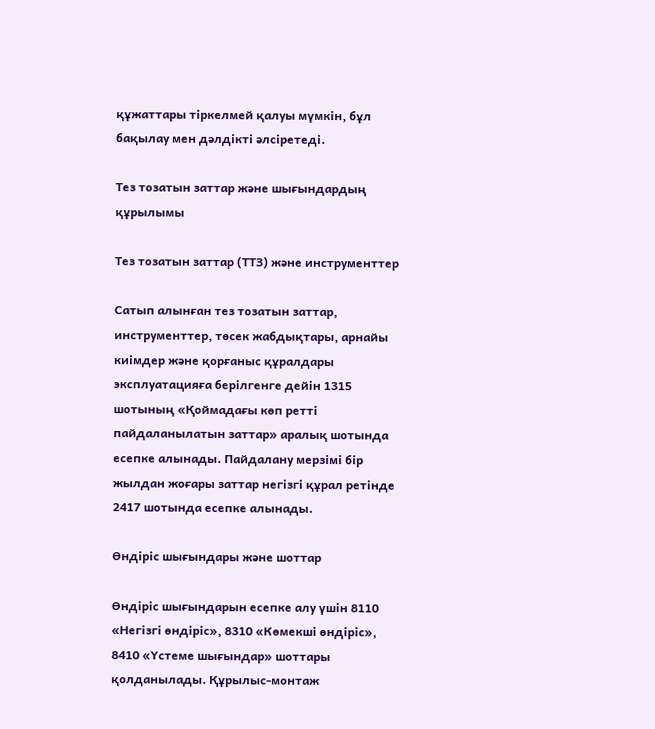құжаттары тіркелмей қалуы мүмкін, бұл бақылау мен дәлдікті әлсіретеді.

Тез тозатын заттар және шығындардың құрылымы

Тез тозатын заттар (ТТЗ) және инструменттер

Сатып алынған тез тозатын заттар, инструменттер, төсек жабдықтары, арнайы киімдер және қорғаныс құралдары эксплуатацияға берілгенге дейін 1315 шотының «Қоймадағы көп ретті пайдаланылатын заттар» аралық шотында есепке алынады. Пайдалану мерзімі бір жылдан жоғары заттар негізгі құрал ретінде 2417 шотында есепке алынады.

Өндіріс шығындары және шоттар

Өндіріс шығындарын есепке алу үшін 8110 «Негізгі өндіріс», 8310 «Көмекші өндіріс», 8410 «Үстеме шығындар» шоттары қолданылады. Құрылыс-монтаж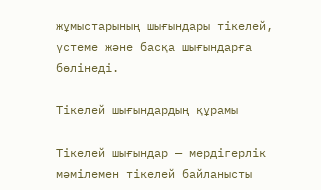жұмыстарының шығындары тікелей, үстеме және басқа шығындарға бөлінеді.

Тікелей шығындардың құрамы

Тікелей шығындар — мердігерлік мәмілемен тікелей байланысты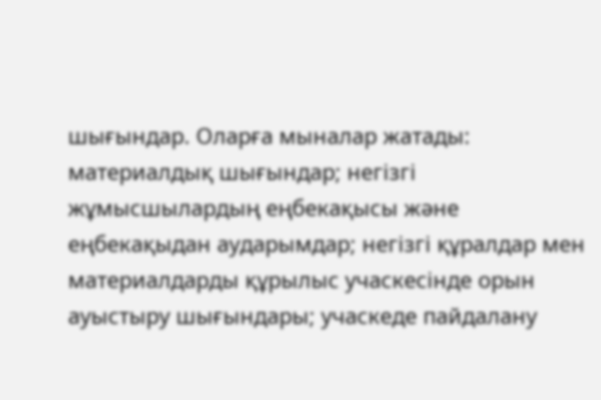шығындар. Оларға мыналар жатады: материалдық шығындар; негізгі жұмысшылардың еңбекақысы және еңбекақыдан аударымдар; негізгі құралдар мен материалдарды құрылыс учаскесінде орын ауыстыру шығындары; учаскеде пайдалану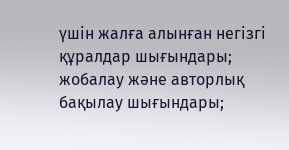үшін жалға алынған негізгі құралдар шығындары; жобалау және авторлық бақылау шығындары;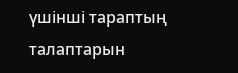үшінші тараптың талаптарын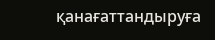қанағаттандыруға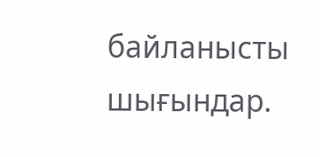байланысты шығындар.